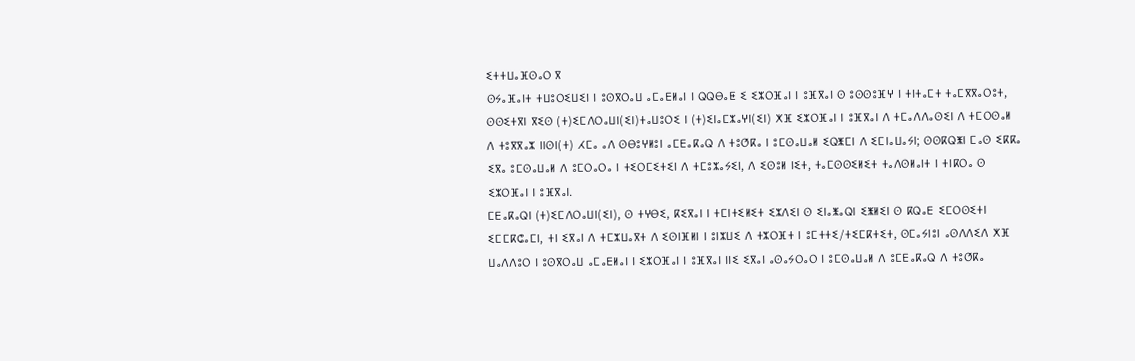ⵉⵜⵜⵡⴰⴼⵙⴰⵔ ⴳ
ⵙⵢⴰⴼⴰⵏⵜ ⵜⵡⵓⵔⵉⵡⵉⵏ ⵏ ⵓⵙⴳⵔⴰⵡ ⴰⵎⴰⴹⵍⴰⵏ ⵏ ⵕⵕⴱⴰⵟ ⵉ ⵉⵣⵔⴼⴰⵏ ⵏ ⵓⴼⴳⴰⵏ ⵙ ⵓⵙⵙⵓⴼⵖ ⵏ ⵜⵏⵜⴰⵎⵜ ⵜⴰⵎⴳⴳⴰⵔⵓⵜ, ⵙⵙⵉⵜⴳⵏ ⴳⵉⵙ (ⵜ)ⵉⵎⴷⵔⴰⵡⵏ(ⵉⵏ)ⵜⴰⵡⵓⵔⵉ ⵏ (ⵜ)ⵉⵏⴰⵎⵣⴰⵖⵏ(ⵉⵏ) ⵅⴼ ⵉⵣⵔⴼⴰⵏ ⵏ ⵓⴼⴳⴰⵏ ⴷ ⵜⵎⴰⴷⴷⴰⵙⵉⵏ ⴷ ⵜⵎⵔⵙⴰⵍ ⴷ ⵜⵓⴳⴳⴰⵣ ⵏⵏⵙⵏ(ⵜ) ⵃⵎⴰ ⴰⴷ ⵙⴱⵓⵖⵍⵓⵏ ⴰⵎⴹⴰⴽⴰⵕ ⴷ ⵜⵓⵚⴽⴰ ⵏ ⵓⵎⵙⴰⵡⴰⵍ ⵉⵕⵥⵎⵏ ⴷ ⵉⵎⵏⴰⵡⴰⵢⵏ; ⵙⵙⴽⵕⵥⵏ ⵎⴰⵙ ⵉⴽⴽⴰ ⵉⴳⴰ ⵓⵎⵙⴰⵡⴰⵍ ⴷ ⵓⵎⵔⴰⵔⴰ ⵏ ⵜⵉⵔⵎⵉⵜⵉⵏ ⴷ ⵜⵎⵓⵣⴰⵢⵉⵏ, ⴷ ⵉⵙⵓⵍ ⵏⵉⵜ, ⵜⴰⵎⵙⵙⵉⵍⵉⵜ ⵜⴰⴷⵙⵍⴰⵏⵜ ⵏ ⵜⵏⴽⵔⴰ ⵙ ⵉⵣⵔⴼⴰⵏ ⵏ ⵓⴼⴳⴰⵏ.
ⵎⴹⴰⴽⴰⵕⵏ (ⵜ)ⵉⵎⴷⵔⴰⵡⵏ(ⵉⵏ), ⵙ ⵜⵖⴱⵉ, ⴽⵉⴳⴰⵏ ⵏ ⵜⵎⵏⵜⵉⵍⵉⵜ ⵉⵣⴷⵉⵏ ⵙ ⵉⵏⴰⵥⴰⵕⵏ ⵉⵥⵍⵉⵏ ⵙ ⴽⵕⴰⴹ ⵉⵎⵔⵙⵉⵜⵏ ⵉⵎⵎⴽⵛⴰⵎⵏ, ⵜⵏ ⵉⴳⴰⵏ ⴷ ⵜⵎⵣⵡⴰⴳⵜ ⴷ ⵉⵙⵏⴼⵍⵏ ⵏ ⵓⵏⵣⵡⵉ ⴷ ⵜⵣⵔⴼⵜ ⵏ ⵓⵎⵜⵜⵉ/ⵜⵉⵎⴽⵜⵉⵜ, ⵙⵎⴰⵢⵏⵓⵏ ⴰⵙⴷⴷⵉⴷ ⵅⴼ ⵡⴰⴷⴷⵓⵔ ⵏ ⵓⵙⴳⵔⴰⵡ ⴰⵎⴰⴹⵍⴰⵏ ⵏ ⵉⵣⵔⴼⴰⵏ ⵏ ⵓⴼⴳⴰⵏ ⵏⵏⵉ ⵉⴳⴰⵏ ⴰⵙⴰⵢⵔⴰⵔ ⵏ ⵓⵎⵙⴰⵡⴰⵍ ⴷ ⵓⵎⴹⴰⴽⴰⵕ ⴷ ⵜⵓⵚⴽⴰ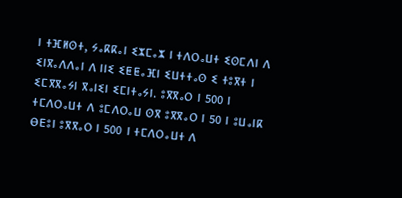ⵏ ⵜⴼⵍⵙⵜ, ⵢⴰⴽⴽⴰⵏ ⵉⵣⵎⴰⵣ ⵏ ⵜⴷⵔⴰⵡⵜ ⵉⵙⵎⴷⵏ ⴷ ⵉⵏⴳⴰⴷⴷⴰⵏ ⴷ ⵏⵏⵉ ⵉⵟⵟⴰⴼⵏ ⵉⵡⵜⵜⴰⵙ ⵉ ⵜⵓⴳⵜ ⵏ ⵉⵎⴳⴳⴰⵢⵏ ⴳⴰⵏⵉⵏ ⵉⵎⵏⵜⴰⵢⵏ. ⵓⴳⴳⴰⵔ ⵏ 500 ⵏ ⵜⵎⴷⵔⴰⵡⵜ ⴷ ⵓⵎⴷⵔⴰⵡ ⵙⴳ ⵓⴳⴳⴰⵔ ⵏ 50 ⵏ ⵓⵡⴰⵏⴽ ⴱⴹⵓⵏ ⵓⴳⴳⴰⵔ ⵏ 500 ⵏ ⵜⵎⴷⵔⴰⵡⵜ ⴷ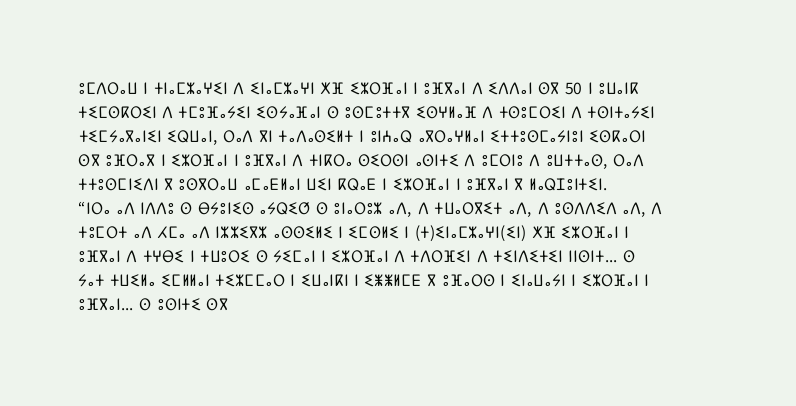ⵓⵎⴷⵔⴰⵡ ⵏ ⵜⵏⴰⵎⵣⴰⵖⵉⵏ ⴷ ⵉⵏⴰⵎⵣⴰⵖⵏ ⵅⴼ ⵉⵣⵔⴼⴰⵏ ⵏ ⵓⴼⴳⴰⵏ ⴷ ⵉⴷⴷⴰⵏ ⵙⴳ 50 ⵏ ⵓⵡⴰⵏⴽ ⵜⵉⵎⵙⴽⵔⵉⵏ ⴷ ⵜⵎⵓⴼⴰⵢⵉⵏ ⵉⵙⵢⴰⴼⴰⵏ ⵙ ⵓⵙⵎⵓⵜⵜⴳ ⵉⵙⵖⵍⴰⴼ ⴷ ⵜⵙⵓⵎⵔⵉⵏ ⴷ ⵜⵙⵏⵜⴰⵢⵉⵏ ⵜⵉⵎⵢⴰⴳⴰⵏⵉⵏ ⵉⵕⵡⴰⵏ, ⵔⴰⴷ ⴳⵏ ⵜⴰⴷⴰⵙⵉⵍⵜ ⵏ ⵓⵏⵄⴰⵕ ⴰⴳⵔⴰⵖⵍⴰⵏ ⵉⵜⵜⵓⵙⵎⴰⵢⵏⵓⵏ ⵉⵙⴽⴰⵔⵏ ⵙⴳ ⵓⴼⵔⴰⴳ ⵏ ⵉⵣⵔⴼⴰⵏ ⵏ ⵓⴼⴳⴰⵏ ⴷ ⵜⵏⴽⵔⴰ ⵙⵉⵔⵙⵏ ⴰⵙⵏⵜⵉ ⴷ ⵓⵎⵔⵏⵓ ⴷ ⵓⵡⵜⵜⴰⵙ, ⵔⴰⴷ ⵜⵜⵓⵙⵎⵏⵉⴷⵏ ⴳ ⵓⵙⴳⵔⴰⵡ ⴰⵎⴰⴹⵍⴰⵏ ⵡⵉⵏ ⴽⵕⴰⴹ ⵏ ⵉⵣⵔⴼⴰⵏ ⵏ ⵓⴼⴳⴰⵏ ⴳ ⵍⴰⵕⵊⵓⵏⵜⵉⵏ.
“ⵏⵔⴰ ⴰⴷ ⵏⴷⴷⵓ ⵙ ⴱⵢⵓⵏⵉⵙ ⴰⵢⵕⵉⵚ ⵙ ⵓⵏⴰⵔⵓⵣ ⴰⴷ, ⴷ ⵜⵡⴰⵔⴳⵉⵜ ⴰⴷ, ⴷ ⵓⵙⴷⴷⵉⴷ ⴰⴷ, ⴷ ⵜⵓⵎⵔⵜ ⴰⴷ ⵃⵎⴰ ⴰⴷ ⵏⵣⵣⵉⴳⵣ ⴰⵙⵙⵉⵍⵉ ⵏ ⵉⵎⵙⵍⵉ ⵏ (ⵜ)ⵉⵏⴰⵎⵣⴰⵖⵏ(ⵉⵏ) ⵅⴼ ⵉⵣⵔⴼⴰⵏ ⵏ ⵓⴼⴳⴰⵏ ⴷ ⵜⵖⴱⵉ ⵏ ⵜⵡⵓⵔⵉ ⵙ ⵢⵉⵎⴰⵏ ⵏ ⵉⵣⵔⴼⴰⵏ ⴷ ⵜⴷⵔⴼⵉⵏ ⴷ ⵜⵉⵏⴷⵉⵜⵉⵏ ⵏⵏⵙⵏⵜ... ⵙ ⵢⴰⵜ ⵜⵡⵉⵍⴰ ⵉⵎⵍⵍⴰⵏ ⵜⵉⵣⵎⵎⴰⵔ ⵏ ⵉⵡⴰⵏⴽⵏ ⵏ ⵉⵥⵥⵍⵎⴹ ⴳ ⵓⴼⴰⵔⵙ ⵏ ⵉⵏⴰⵡⴰⵢⵏ ⵏ ⵉⵣⵔⴼⴰⵏ ⵏ ⵓⴼⴳⴰⵏ... ⵙ ⵓⵙⵏⵜⵉ ⵙⴳ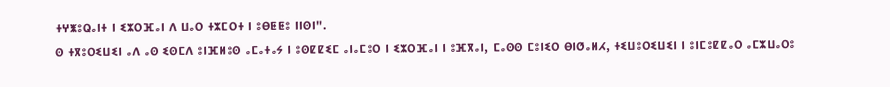ⵜⵖⵥⵓⵕⴰⵏⵜ ⵏ ⵉⵣⵔⴼⴰⵏ ⴷ ⵡⴰⵔ ⵜⵣⵎⵔⵜ ⵏ ⵓⴱⵟⵟⵓ ⵏⵏⵙⵏ".
ⵙ ⵜⴳⵓⵔⵉⵡⵉⵏ ⴰⴷ ⴰⵙ ⵉⵙⵎⴷ ⵓⵏⴼⵍⵓⵙ ⴰⵎⴰⵜⴰⵢ ⵏ ⵓⵙⵇⵇⵉⵎ ⴰⵏⴰⵎⵓⵔ ⵏ ⵉⵣⵔⴼⴰⵏ ⵏ ⵓⴼⴳⴰⵏ, ⵎⴰⵙⵙ ⵎⵓⵏⵉⵔ ⴱⵏⵚⴰⵍⵃ, ⵜⵉⵡⵓⵔⵉⵡⵉⵏ ⵏ ⵓⵏⵎⵓⵇⵇⴰⵔ ⴰⵎⵣⵡⴰⵔⵓ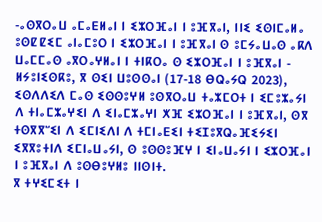-ⴰⵙⴳⵔⴰⵡ ⴰⵎⴰⴹⵍⴰⵏ ⵏ ⵉⵣⵔⴼⴰⵏ ⵏ ⵓⴼⴳⴰⵏ, ⵏⵏⵉ ⵉⵙⵏⵎⴰⵍⴰ ⵓⵙⵇⵇⵉⵎ ⴰⵏⴰⵎⵓⵔ ⵏ ⵉⵣⵔⴼⴰⵏ ⵏ ⵓⴼⴳⴰⵏ ⵙ ⵓⵎⵢⴰⵡⴰⵙ ⴰⴽⴷ ⵡⴰⵎⵎⴰⵙ ⴰⴳⵔⴰⵖⵍⴰⵏ ⵏ ⵜⵏⴽⵔⴰ ⵙ ⵉⵣⵔⴼⴰⵏ ⵏ ⵓⴼⴳⴰⵏ - ⵍⵢⵓⵏⵉⵙⴽⵓ, ⴳ ⵙⵉⵏ ⵡⵓⵙⵙⴰⵏ (17-18 ⴱⵕⴰⵢⵕ 2023), ⵉⵙⴷⴷⵉⴷ ⵎⴰⵙ ⵉⵙⵙⵓⵖⵍ ⵓⵙⴳⵔⴰⵡ ⵜⴰⵣⵎⵔⵜ ⵏ ⵉⵎⵓⵣⴰⵢⵏ ⴷ ⵜⵏⴰⵎⵣⴰⵖⵉⵏ ⴷ ⵉⵏⴰⵎⵣⴰⵖⵏ ⵅⴼ ⵉⵣⵔⴼⴰⵏ ⵏ ⵓⴼⴳⴰⵏ, ⵙⴳ ⵜⵙⴳⴳⵯⵉⵏ ⴷ ⵉⵎⵏⵉⴷⵏ ⴷ ⵜⵎⵏⴰⴹⵉⵏ ⵜⵉⵊⵓⴳⵕⴰⴼⵉⵢⵉⵏ ⵉⴳⴳⵓⵜⵏⴷ ⵉⵎⵏⴰⵡⴰⵢⵏ, ⵙ ⵓⵙⵙⵓⴼⵖ ⵏ ⵉⵏⴰⵡⴰⵢⵏ ⵏ ⵉⵣⵔⴼⴰⵏ ⵏ ⵓⴼⴳⴰⵏ ⴷ ⵓⵙⴱⵓⵖⵍⵓ ⵏⵏⵙⵏⵜ.
ⴳ ⵜⵖⵉⵎⵉⵜ ⵏ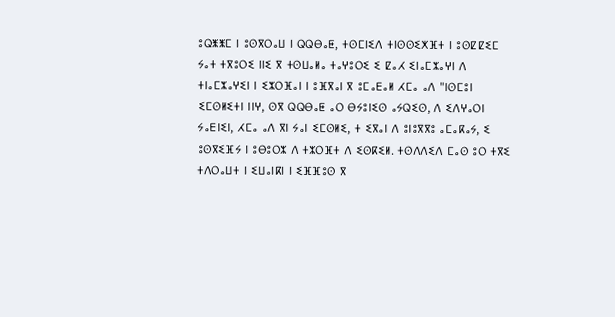ⵓⵕⵥⵥⵎ ⵏ ⵓⵙⴳⵔⴰⵡ ⵏ ⵕⵕⴱⴰⵟ, ⵜⵙⵎⵏⵉⴷ ⵜⵏⵙⵙⵉⵅⴼⵜ ⵏ ⵓⵙⵇⵇⵉⵎ ⵢⴰⵜ ⵜⴳⵓⵔⵉ ⵏⵏⵉ ⴳ ⵜⵙⵡⴰⵍⴰ ⵜⴰⵖⵓⵔⵉ ⵉ ⵇⴰⵃ ⵉⵏⴰⵎⵣⴰⵖⵏ ⴷ ⵜⵏⴰⵎⵣⴰⵖⵉⵏ ⵏ ⵉⵣⵔⴼⴰⵏ ⵏ ⵓⴼⴳⴰⵏ ⴳ ⵓⵎⴰⴹⴰⵍ ⵃⵎⴰ ⴰⴷ "ⵏⵙⵎⵓⵏ ⵉⵎⵙⵍⵉⵜⵏ ⵏⵏⵖ, ⵙⴳ ⵕⵕⴱⴰⵟ ⴰⵔ ⴱⵢⵓⵏⵉⵙ ⴰⵢⵕⵉⵙ, ⴷ ⵉⴷⵖⴰⵔⵏ ⵢⴰⴹⵏⵉⵏ, ⵃⵎⴰ ⴰⴷ ⴳⵏ ⵢⴰⵏ ⵉⵎⵙⵍⵉ, ⵜ ⵉⴳⴰⵏ ⴷ ⵓⵏⵓⴳⴳⵓ ⴰⵎⴰⴽⴰⵢ, ⵉ ⵓⵙⴳⵉⴼⵢ ⵏ ⵓⴱⵓⵔⵣ ⴷ ⵜⵣⵔⴼⵜ ⴷ ⵉⵙⴽⵉⵍ. ⵜⵙⴷⴷⵉⴷ ⵎⴰⵙ ⵓⵔ ⵜⴳⵉ ⵜⴷⵔⴰⵡⵜ ⵏ ⵉⵡⴰⵏⴽⵏ ⵏ ⵉⴼⴼⵓⵙ ⴳ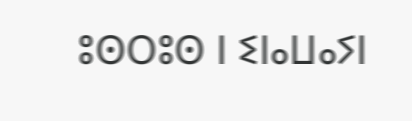ⵓⵙⵔⵓⵙ ⵏ ⵉⵏⴰⵡⴰⵢⵏ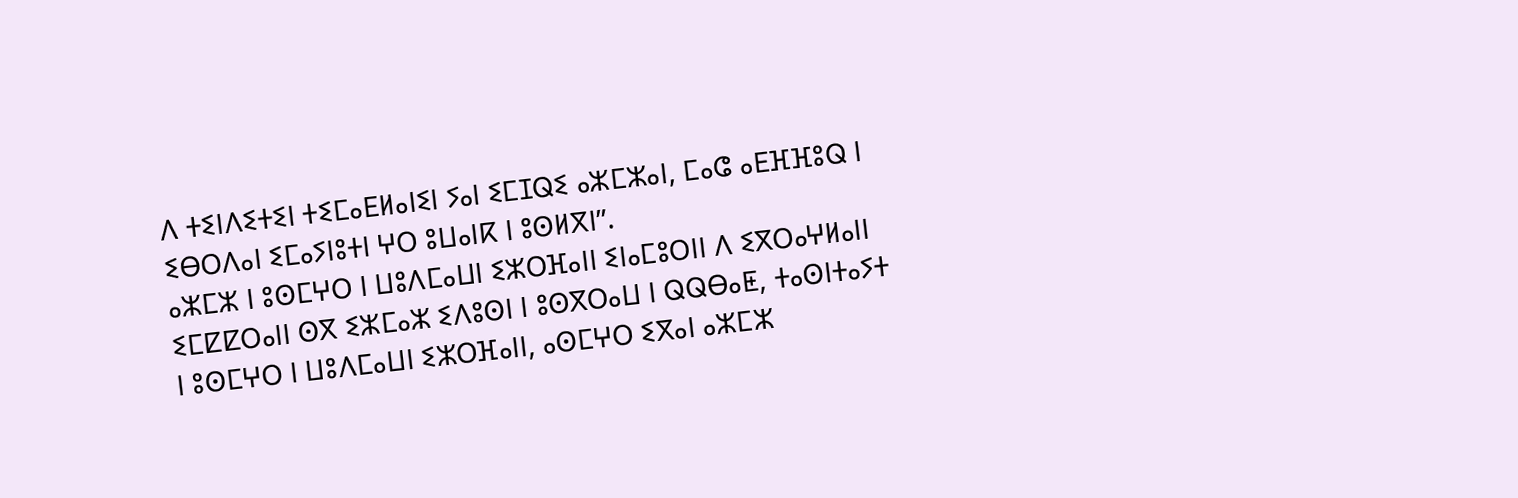ⴷ ⵜⵉⵏⴷⵉⵜⵉⵏ ⵜⵉⵎⴰⴹⵍⴰⵏⵉⵏ ⵢⴰⵏ ⵉⵎⵊⵕⵉ ⴰⵣⵎⵣⴰⵏ, ⵎⴰⵛ ⴰⴹⴼⴼⵓⵕ ⵏ ⵉⴱⵔⴷⴰⵏ ⵉⵎⴰⵢⵏⵓⵜⵏ ⵖⵔ ⵓⵡⴰⵏⴽ ⵏ ⵓⵙⵍⴳⵏ”.
ⴰⵣⵎⵣ ⵏ ⵓⵙⵎⵖⵔ ⵏ ⵡⵓⴷⵎⴰⵡⵏ ⵉⵣⵔⴼⴰⵏⵏ ⵉⵏⴰⵎⵓⵔⵏⵏ ⴷ ⵉⴳⵔⴰⵖⵍⴰⵏⵏ ⵉⵎⵇⵇⵔⴰⵏⵏ ⵙⴳ ⵉⵣⵎⴰⵣ ⵉⴷⵓⵙⵏ ⵏ ⵓⵙⴳⵔⴰⵡ ⵏ ⵕⵕⴱⴰⵟ, ⵜⴰⵙⵏⵜⴰⵢⵜ ⵏ ⵓⵙⵎⵖⵔ ⵏ ⵡⵓⴷⵎⴰⵡⵏ ⵉⵣⵔⴼⴰⵏⵏ, ⴰⵙⵎⵖⵔ ⵉⴳⴰⵏ ⴰⵣⵎⵣ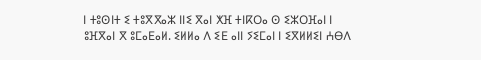ⵏ ⵜⵓⵙⵏⵜ ⵉ ⵜⵓⴳⴳⴰⵣ ⵏⵏⵉ ⴳⴰⵏ ⵅⴼ ⵜⵏⴽⵔⴰ ⵙ ⵉⵣⵔⴼⴰⵏ ⵏ ⵓⴼⴳⴰⵏ ⴳ ⵓⵎⴰⴹⴰⵍ. ⵉⵍⵍⴰ ⴷ ⵉⴹ ⴰⵏⵏ ⵢⵉⵎⴰⵏ ⵏ ⵉⴳⵍⵍⵉⵏ ⵄⴱⴷ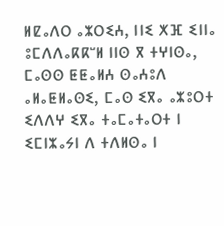ⵍⵇⴰⴷⵔ ⴰⵣⵔⵉⵄ, ⵏⵏⵉ ⵅⴼ ⵉⵏⵏⴰ ⵓⵎⴷⴷⴰⴽⴽⵯⵍ ⵏⵏⵙ ⴳ ⵜⵖⵏⵙⴰ, ⵎⴰⵙⵙ ⵟⵟⴰⵍⵄ ⵙⴰⵄⵓⴷ ⴰⵍⴰⵟⵍⴰⵙⵉ, ⵎⴰⵙ ⵉⴳⴰ ⴰⵣⵓⵔⵜ ⵉⴷⴷⵖ ⵉⴳⴰ ⵜⴰⵎⴰⵜⴰⵔⵜ ⵏ ⵉⵎⵏⵣⴰⵢⵏ ⴷ ⵜⴷⵍⵙⴰ ⵏ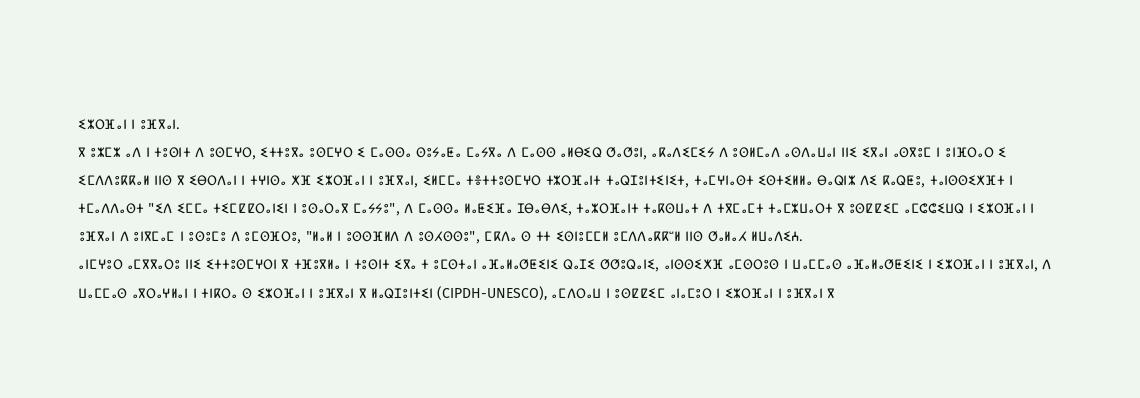ⵉⵣⵔⴼⴰⵏ ⵏ ⵓⴼⴳⴰⵏ.
ⴳ ⵓⵣⵎⵣ ⴰⴷ ⵏ ⵜⵓⵙⵏⵜ ⴷ ⵓⵙⵎⵖⵔ, ⵉⵜⵜⵓⴳⴰ ⵓⵙⵎⵖⵔ ⵉ ⵎⴰⵙⵙⴰ ⵙⵓⵢⴰⵟⴰ ⵎⴰⵢⴳⴰ ⴷ ⵎⴰⵙⵙ ⴰⵍⴱⵉⵕ ⵚⴰⵚⵓⵏ, ⴰⴽⴰⴷⵉⵎⵉⵢ ⴷ ⵓⵙⵍⵎⴰⴷ ⴰⵙⴷⴰⵡⴰⵏ ⵏⵏⵉ ⵉⴳⴰⵏ ⴰⵙⴳⵓⵎ ⵏ ⵓⵏⴼⵔⴰⵔ ⵉ ⵉⵎⴷⴷⵓⴽⴽⴰⵍ ⵏⵏⵙ ⴳ ⵉⴱⵔⴷⴰⵏ ⵏ ⵜⵖⵏⵙⴰ ⵅⴼ ⵉⵣⵔⴼⴰⵏ ⵏ ⵓⴼⴳⴰⵏ, ⵉⵍⵎⵎⴰ ⵜⴻⵜⵜⵓⵙⵎⵖⵔ ⵜⵣⵔⴼⴰⵏⵜ ⵜⴰⵕⵊⵓⵏⵜⵉⵏⵉⵜ, ⵜⴰⵎⵖⵏⴰⵙⵜ ⵉⵙⵜⵉⵍⵍⴰ ⴱⴰⵕⵏⵣ ⴷⵉ ⴽⴰⵕⵟⵓ, ⵜⴰⵏⵙⵙⵉⵅⴼⵜ ⵏ ⵜⵎⴰⴷⴷⴰⵙⵜ "ⵉⴷ ⵉⵎⵎⴰ ⵜⵉⵎⵇⵇⵔⴰⵏⵉⵏ ⵏ ⵓⵙⴰⵔⴰⴳ ⵎⴰⵢⵢⵓ", ⴷ ⵎⴰⵙⵙⴰ ⵍⴰⵟⵉⴼⴰ ⵊⴱⴰⴱⴷⵉ, ⵜⴰⵣⵔⴼⴰⵏⵜ ⵜⴰⴽⵙⵡⴰⵜ ⴷ ⵜⴳⵎⴰⵎⵜ ⵜⴰⵎⵣⵡⴰⵔⵜ ⴳ ⵓⵙⵇⵇⵉⵎ ⴰⵎⵛⵛⵉⵡⵕ ⵏ ⵉⵣⵔⴼⴰⵏ ⵏ ⵓⴼⴳⴰⵏ ⴷ ⵓⵏⴳⵎⴰⵎ ⵏ ⵓⵙⵓⵎⵓ ⴷ ⵓⵎⵙⴼⵔⵓ, "ⵍⴰⵍ ⵏ ⵓⵙⵙⴼⵍⴷ ⴷ ⵓⵙⵃⵙⵙⵓ", ⵎⴽⴷⴰ ⵙ ⵜⵜ ⵉⵙⵏⵓⵎⵎⵍ ⵓⵎⴷⴷⴰⴽⴽⵯⵍ ⵏⵏⵙ ⵚⴰⵍⴰⵃ ⵍⵡⴰⴷⵉⵄ.
ⴰⵏⵎⵖⵓⵔ ⴰⵎⴳⴳⴰⵔⵓ ⵏⵏⵉ ⵉⵜⵜⵓⵙⵎⵖⵔⵏ ⴳ ⵜⴼⵓⴳⵍⴰ ⵏ ⵜⵓⵙⵏⵜ ⵉⴳⴰ ⵜ ⵓⵎⵙⵜⴰⵏ ⴰⴼⴰⵍⴰⵚⵟⵉⵏⵉ ⵕⴰⵊⵉ ⵚⵚⵓⵕⴰⵏⵉ, ⴰⵏⵙⵙⵉⵅⴼ ⴰⵎⵙⵔⵓⵙ ⵏ ⵡⴰⵎⵎⴰⵙ ⴰⴼⴰⵍⴰⵚⵟⵉⵏⵉ ⵏ ⵉⵣⵔⴼⴰⵏ ⵏ ⵓⴼⴳⴰⵏ, ⴷ ⵡⴰⵎⵎⴰⵙ ⴰⴳⵔⴰⵖⵍⴰⵏ ⵏ ⵜⵏⴽⵔⴰ ⵙ ⵉⵣⵔⴼⴰⵏ ⵏ ⵓⴼⴳⴰⵏ ⴳ ⵍⴰⵕⵊⵓⵏⵜⵉⵏ (CIPDH-UNESCO), ⴰⵎⴷⵔⴰⵡ ⵏ ⵓⵙⵇⵇⵉⵎ ⴰⵏⴰⵎⵓⵔ ⵏ ⵉⵣⵔⴼⴰⵏ ⵏ ⵓⴼⴳⴰⵏ ⴳ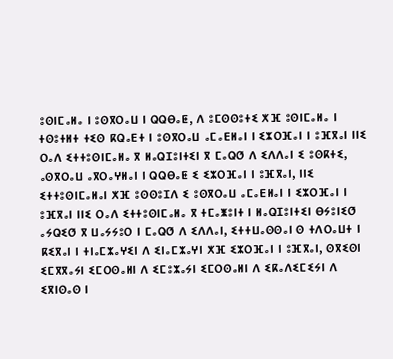ⵓⵙⵏⵎⴰⵍⴰ ⵏ ⵓⵙⴳⵔⴰⵡ ⵏ ⵕⵕⴱⴰⵟ, ⴷ ⵓⵎⵙⵙⵓⵜⵉ ⵅⴼ ⵓⵙⵏⵎⴰⵍⴰ ⵏ ⵜⵙⵓⵜⵍⵜ ⵜⵉⵙ ⴽⵕⴰⴹⵜ ⵏ ⵓⵙⴳⵔⴰⵡ ⴰⵎⴰⴹⵍⴰⵏ ⵏ ⵉⵣⵔⴼⴰⵏ ⵏ ⵓⴼⴳⴰⵏ ⵏⵏⵉ ⵔⴰⴷ ⵉⵜⵜⵓⵙⵏⵎⴰⵍⴰ ⴳ ⵍⴰⵕⵊⵓⵏⵜⵉⵏ ⴳ ⵎⴰⵕⵚ ⴷ ⵉⴷⴷⴰⵏ ⵉ ⵓⵙⴽⵜⵉ, ⴰⵙⴳⵔⴰⵡ ⴰⴳⵔⴰⵖⵍⴰⵏ ⵏ ⵕⵕⴱⴰⵟ ⵉ ⵉⵣⵔⴼⴰⵏ ⵏ ⵓⴼⴳⴰⵏ, ⵏⵏⵉ ⵉⵜⵜⵓⵙⵏⵎⴰⵍⴰⵏ ⵅⴼ ⵓⵙⵙⵓⵊⴷ ⵉ ⵓⵙⴳⵔⴰⵡ ⴰⵎⴰⴹⵍⴰⵏ ⵏ ⵉⵣⵔⴼⴰⵏ ⵏ ⵓⴼⴳⴰⵏ ⵏⵏⵉ ⵔⴰⴷ ⵉⵜⵜⵓⵙⵏⵎⴰⵍⴰ ⴳ ⵜⵎⴰⵥⵓⵏⵜ ⵏ ⵍⴰⵕⵊⵓⵏⵜⵉⵏ ⴱⵢⵓⵏⵉⵚ ⴰⵢⵕⵉⵚ ⴳ ⵡⴰⵢⵢⵓⵔ ⵏ ⵎⴰⵕⵚ ⴷ ⵉⴷⴷⴰⵏ, ⵉⵜⵜⵡⴰⵙⵙⴰⵏ ⵙ ⵜⴷⵔⴰⵡⵜ ⵏ ⴽⵉⴳⴰⵏ ⵏ ⵜⵏⴰⵎⵣⴰⵖⵉⵏ ⴷ ⵉⵏⴰⵎⵣⴰⵖⵏ ⵅⴼ ⵉⵣⵔⴼⴰⵏ ⵏ ⵓⴼⴳⴰⵏ, ⵙⴳⵉⵙⵏ ⵉⵎⴳⴳⴰⵢⵏ ⵉⵎⵔⵙⴰⵍⵏ ⴷ ⵉⵎⵓⵣⴰⵢⵏ ⵉⵎⵔⵙⴰⵍⵏ ⴷ ⵉⴽⴰⴷⵉⵎⵉⵢⵏ ⴷ ⵉⴳⵏⵙⴰⵙ ⵏ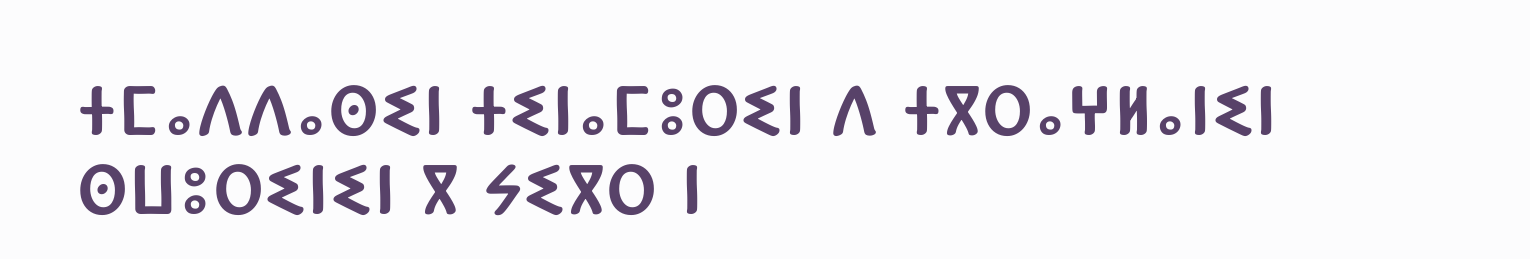ⵜⵎⴰⴷⴷⴰⵙⵉⵏ ⵜⵉⵏⴰⵎⵓⵔⵉⵏ ⴷ ⵜⴳⵔⴰⵖⵍⴰⵏⵉⵏ ⵙⵡⵓⵔⵉⵏⵉⵏ ⴳ ⵢⵉⴳⵔ ⵏ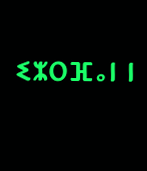ⵉⵣⵔⴼⴰⵏ ⵏ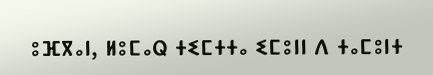ⵓⴼⴳⴰⵏ, ⵍⵓⵎⴰⵕ ⵜⵉⵎⵜⵜⴰ ⵉⵎⵓⵏⵏ ⴷ ⵜⴰⵎⵓⵏⵜ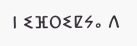ⵏ ⵉⴼⵔⵉⵇⵢⴰ ⴷ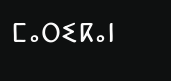ⵎⴰⵔⵉⴽⴰⵏ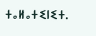ⵜⴰⵍⴰⵜⵉⵏⵉⵜ.